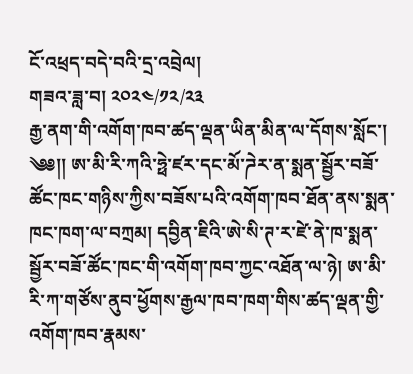ངོ་འཕྲད་བདེ་བའི་དྲ་འབྲེལ།
གཟའ་ཟླ་བ། ༢༠༢༤/༡༢/༢༣
རྒྱ་ནག་གི་འགོག་ཁབ་ཚད་ལྡན་ཡིན་མིན་ལ་དོགས་སློང་།
༄༅།། ཨ་མི་རི་ཀའི་ཧྥེ་ཛར་དང་མོ་ཌེར་ན་སྨན་སྦྱོར་བཟོ་ཚོང་ཁང་གཉིས་ཀྱིས་བཟོས་པའི་འགོག་ཁབ་ཐོན་ནས་སྨན་ཁང་ཁག་ལ་བཀྲམ། དབྱིན་ཇིའི་ཨེ་སི་ཊ་ར་ཛེ་ནེ་ཁ་སྨན་སྦྱོར་བཟོ་ཚོང་ཁང་གི་འགོག་ཁབ་ཀྱང་འཐོན་ལ་ཉེ། ཨ་མི་རི་ཀ་གཙོས་ནུབ་ཕྱོགས་རྒྱལ་ཁབ་ཁག་གིས་ཚད་ལྡན་གྱི་འགོག་ཁབ་རྣམས་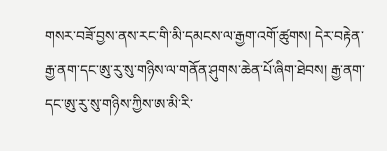གསར་བཟོ་བྱས་ནས་རང་གི་མི་དམངས་ལ་རྒྱག་འགོ་ཚུགས། དེར་བརྟེན་རྒྱ་ནག་དང་ཨུ་རུ་སུ་གཉིས་ལ་གནོན་ཤུགས་ཆེན་པོ་ཞིག་ཐེབས། རྒྱ་ནག་དང་ཨུ་རུ་སུ་གཉིས་ཀྱིས་ཨ་མི་རི་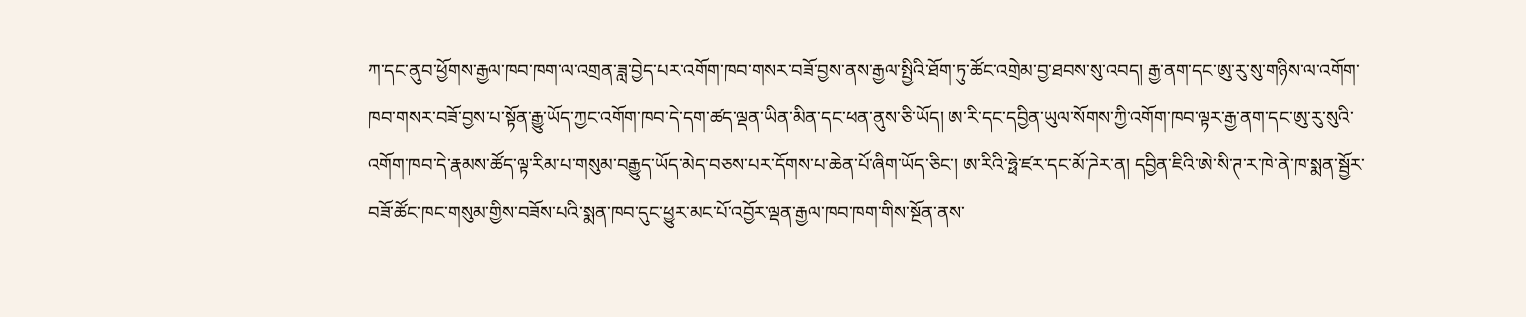ཀ་དང་ནུབ་ཕྱོགས་རྒྱལ་ཁབ་ཁག་ལ་འགྲན་ཟླ་བྱེད་པར་འགོག་ཁབ་གསར་བཟོ་བྱས་ནས་རྒྱལ་སྤྱིའི་ཐོག་ཏུ་ཚོང་འགྲེམ་བྱ་ཐབས་སུ་འབད། རྒྱ་ནག་དང་ཨུ་རུ་སུ་གཉིས་ལ་འགོག་ཁབ་གསར་བཟོ་བྱས་པ་སྟོན་རྒྱུ་ཡོད་ཀྱང་འགོག་ཁབ་དེ་དག་ཚད་ལྡན་ཡིན་མིན་དང་ཕན་ནུས་ཅི་ཡོད། ཨ་རི་དང་དབྱིན་ཡུལ་སོགས་ཀྱི་འགོག་ཁབ་ལྟར་རྒྱ་ནག་དང་ཨུ་རུ་སུའི་འགོག་ཁབ་དེ་རྣམས་ཚོད་ལྟ་རིམ་པ་གསུམ་བརྒྱུད་ཡོད་མེད་བཅས་པར་དོགས་པ་ཆེན་པོ་ཞིག་ཡོད་ཅིང་། ཨ་རིའི་ཧྥེ་ཛར་དང་མོ་ཌེར་ན། དབྱིན་ཇིའི་ཨེ་སི་ཊ་ར་ཁེ་ནེ་ཁ་སྨན་སྦྱོར་བཟོ་ཚོང་ཁང་གསུམ་གྱིས་བཟོས་པའི་སྨན་ཁབ་དུང་ཕྱུར་མང་པོ་འབྱོར་ལྡན་རྒྱལ་ཁབ་ཁག་གིས་སྔོན་ནས་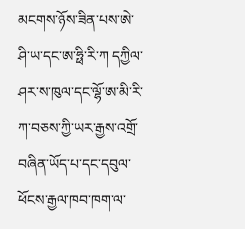མངགས་ཉོས་ཟིན་པས་ཨེ་ཤི་ཡ་དང་ཨ་ཧྥི་རི་ཀ དཀྱིལ་ཤར་ས་ཁུལ་དང་ལྷོ་ཨ་མི་རི་ཀ་བཅས་ཀྱི་ཡར་རྒྱས་འགྲོ་བཞིན་ཡོད་པ་དང་དབུལ་ཕོངས་རྒྱལ་ཁབ་ཁག་ལ་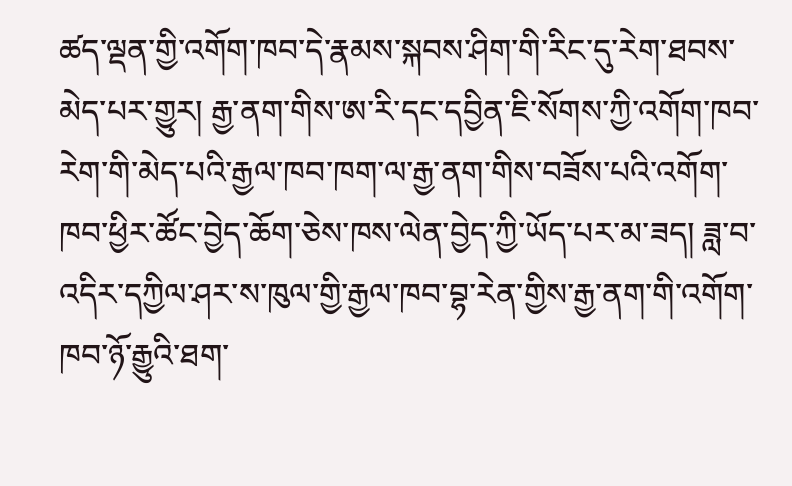ཚད་ལྡན་གྱི་འགོག་ཁབ་དེ་རྣམས་སྐབས་ཤིག་གི་རིང་དུ་རེག་ཐབས་མེད་པར་གྱུར། རྒྱ་ནག་གིས་ཨ་རི་དང་དབྱིན་ཇི་སོགས་ཀྱི་འགོག་ཁབ་རེག་གི་མེད་པའི་རྒྱལ་ཁབ་ཁག་ལ་རྒྱ་ནག་གིས་བཟོས་པའི་འགོག་ཁབ་ཕྱིར་ཚོང་བྱེད་ཆོག་ཅེས་ཁས་ལེན་བྱེད་ཀྱི་ཡོད་པར་མ་ཟད། ཟླ་བ་འདིར་དཀྱིལ་ཤར་ས་ཁུལ་གྱི་རྒྱལ་ཁབ་བྷ་རེན་གྱིས་རྒྱ་ནག་གི་འགོག་ཁབ་ཉོ་རྒྱུའི་ཐག་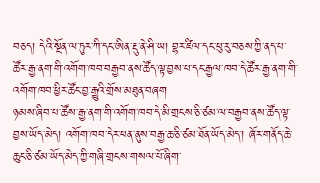བཅད། དེའི་སྔོན་ལ་ཏུར་ཀི་དང་ཨིན་རྡུ་ནེ་ཤི་ཡ། བྷར་ཛིལ་དང་ཕུ་རུ་བཅས་ཀྱི་ནད་པ་ཚོར་རྒྱ་ནག་གི་འགོག་ཁབ་བརྒྱབ་ནས་ཚོད་ལྟ་བྱས་པ་དང་རྒྱལ་ཁབ་དེ་ཚོར་རྒྱ་ནག་གི་འགོག་ཁབ་ཕྱིར་ཚོང་བྱ་རྒྱུའི་གྲོས་མཐུན་བཞག
ཉམས་ཞིབ་པ་ཚོས་རྒྱ་ནག་གི་འགོག་ཁབ་དེ་མི་གྲངས་ཅི་ཙམ་ལ་བརྒྱབ་ནས་ཚོད་ལྟ་བྱས་ཡོད་མེད། འགོག་ཁབ་དེར་ཕན་ནུས་བརྒྱ་ཆ་ཅི་ཙམ་ཐོན་ཡོད་མེད་། ཞོར་གནོད་ཆེ་ཆུང་ཅི་ཙམ་ཡོད་མེད་ཀྱི་གཞི་གྲངས་གསལ་པོ་ཞིག་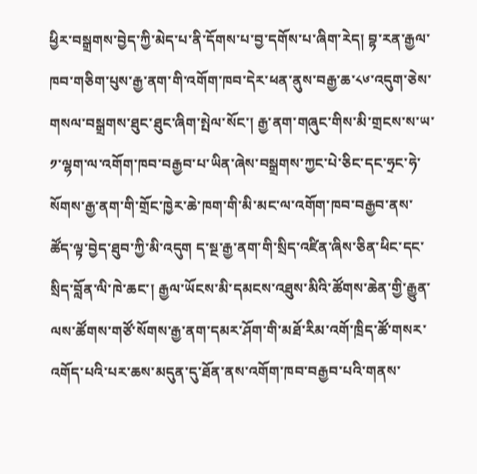ཕྱིར་བསྒྲགས་བྱེད་ཀྱི་མེད་པ་ནི་དོགས་པ་བྱ་དགོས་པ་ཞིག་རེད། བྷ་རན་རྒྱལ་ཁབ་གཅིག་པུས་རྒྱ་ནག་གི་འགོག་ཁབ་དེར་ཕན་ནུས་བརྒྱ་ཆ་༨༦་འདུག་ཅེས་གསལ་བསྒྲགས་ཐུང་ཐུང་ཞིག་སྤེལ་སོང་། རྒྱ་ནག་གཞུང་གིས་མི་གྲངས་ས་ཡ་༡་ལྷག་ལ་འགོག་ཁབ་བརྒྱབ་པ་ཡིན་ཞེས་བསྒྲགས་ཀྱང་པེ་ཅིང་དང་ཧྲང་ཧེ་སོགས་རྒྱ་ནག་གི་གྲོང་ཁྱེར་ཆེ་ཁག་གི་མི་མང་ལ་འགོག་ཁབ་བརྒྱབ་ནས་ཚོད་ལྟ་བྱེད་ཐུབ་ཀྱི་མི་འདུག ད་སྔ་རྒྱ་ནག་གི་སྲིད་འཛིན་ཞིས་ཅིན་ཕིང་དང་སྲིད་བློན་ལི་ཁེ་ཆང་། རྒྱལ་ཡོངས་མི་དམངས་འཐུས་མིའི་ཚོགས་ཆེན་གྱི་རྒྱུན་ལས་ཚོགས་གཙོ་སོགས་རྒྱ་ནག་དམར་ཤོག་གི་མཐོ་རིམ་འགོ་ཁྲིད་ཚོ་གསར་འགོད་པའི་པར་ཆས་མདུན་དུ་ཐོན་ནས་འགོག་ཁབ་བརྒྱབ་པའི་གནས་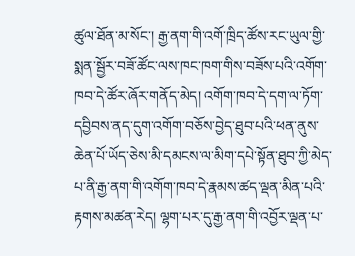ཚུལ་ཐོན་མ་སོང་། རྒྱ་ནག་གི་འགོ་ཁྲིད་ཚོས་རང་ཡུལ་གྱི་སྨན་སྦྱོར་བཟོ་ཚོང་ལས་ཁང་ཁག་གིས་བཟོས་པའི་འགོག་ཁབ་དེ་ཚོར་ཞོར་གནོད་མེད། འགོག་ཁབ་དེ་དག་ལ་ཏོག་དབྱིབས་ནད་དུག་འགོག་བཅོས་བྱེད་ཐུབ་པའི་ཕན་ནུས་ཆེན་པོ་ཡོད་ཅེས་མི་དམངས་ལ་མིག་དཔེ་སྟོན་ཐུབ་ཀྱི་མེད་པ་ནི་རྒྱ་ནག་གི་འགོག་ཁབ་དེ་རྣམས་ཚད་ལྡན་མིན་པའི་རྟགས་མཚན་རེད། ལྷག་པར་དུ་རྒྱ་ནག་གི་འབྱོར་ལྡན་པ་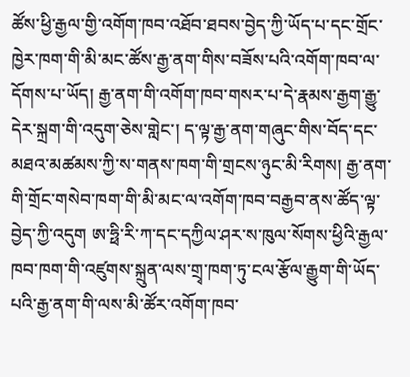ཚོས་ཕྱི་རྒྱལ་གྱི་འགོག་ཁབ་འཐོབ་ཐབས་བྱེད་ཀྱི་ཡོད་པ་དང་གྲོང་ཁྱེར་ཁག་གི་མི་མང་ཚོས་རྒྱ་ནག་གིས་བཟོས་པའི་འགོག་ཁབ་ལ་དོགས་པ་ཡོད། རྒྱ་ནག་གི་འགོག་ཁབ་གསར་པ་དེ་རྣམས་རྒྱག་རྒྱུ་དེར་སྐྲག་གི་འདུག་ཅེས་གླེང་། ད་ལྟ་རྒྱ་ནག་གཞུང་གིས་བོད་དང་མཐའ་མཚམས་ཀྱི་ས་གནས་ཁག་གི་གྲངས་ཉུང་མི་རིགས། རྒྱ་ནག་གི་གྲོང་གསེབ་ཁག་གི་མི་མང་ལ་འགོག་ཁབ་བརྒྱབ་ནས་ཚོད་ལྟ་བྱེད་ཀྱི་འདུག ཨ་ཧྥི་རི་ཀ་དང་དཀྱིལ་ཤར་ས་ཁུལ་སོགས་ཕྱིའི་རྒྱལ་ཁབ་ཁག་གི་འཛུགས་སྐྲུན་ལས་གྲྭ་ཁག་ཏུ་ངལ་རྩོལ་རྒྱུག་གི་ཡོད་པའི་རྒྱ་ནག་གི་ལས་མི་ཚོར་འགོག་ཁབ་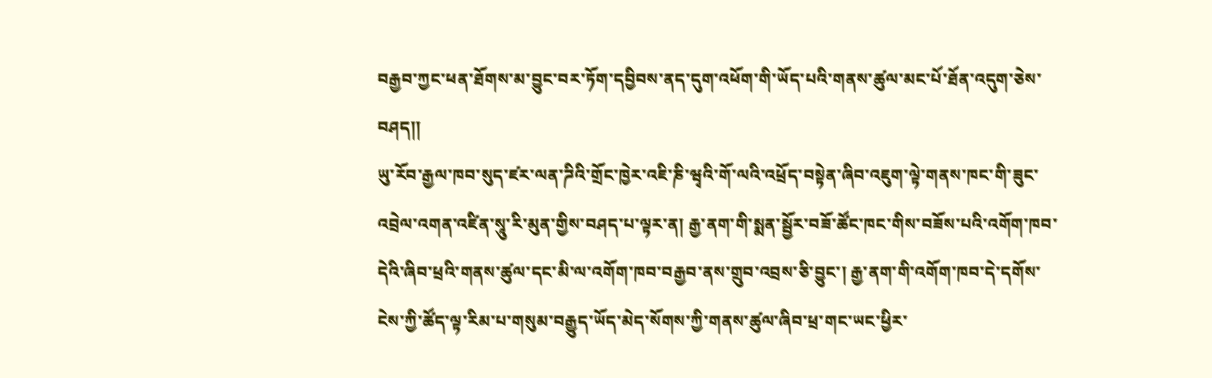བརྒྱབ་ཀྱང་ཕན་ཐོགས་མ་བྱུང་བར་ཏོག་དབྱིབས་ནད་དུག་འཕོག་གི་ཡོད་པའི་གནས་ཚུལ་མང་པོ་ཐོན་འདུག་ཅེས་བཤད།།
ཡུ་རོབ་རྒྱལ་ཁབ་སུད་ཛར་ལན་ཌིའི་གྲོང་ཁྱེར་འཇི་ཎི་ཝྭའི་གོ་ལའི་འཕྲོད་བསྟེན་ཞིབ་འཇུག་ལྟེ་གནས་ཁང་གི་ཟུང་འབྲེལ་འགན་འཛིན་སཱུ་རི་མུན་གྱིས་བཤད་པ་ལྟར་ན། རྒྱ་ནག་གི་སྨན་སྦྱོར་བཟོ་ཚོང་ཁང་གིས་བཟོས་པའི་འགོག་ཁབ་དེའི་ཞིབ་ཕྲའི་གནས་ཚུལ་དང་མི་ལ་འགོག་ཁབ་བརྒྱབ་ནས་གྲུབ་འབྲས་ཅི་བྱུང་། རྒྱ་ནག་གི་འགོག་ཁབ་དེ་དགོས་ངེས་ཀྱི་ཚོད་ལྟ་རིམ་པ་གསུམ་བརྒྱུད་ཡོད་མེད་སོགས་ཀྱི་གནས་ཚུལ་ཞིབ་ཕྲ་གང་ཡང་ཕྱིར་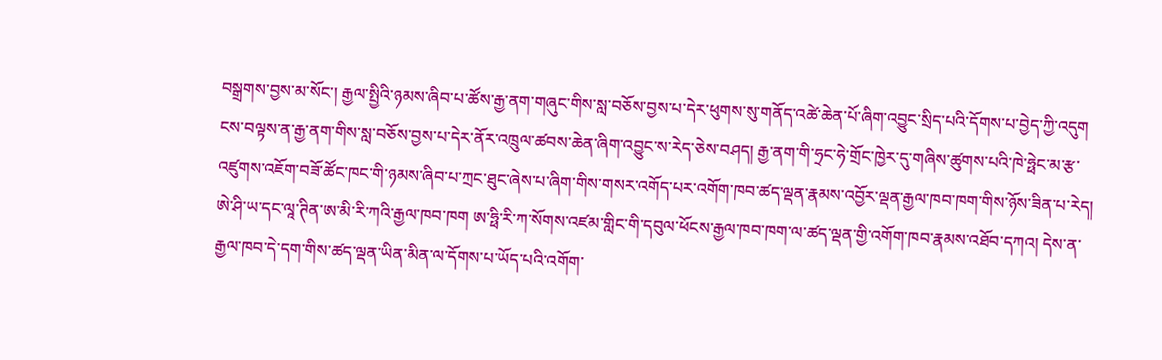བསྒྲགས་བྱས་མ་སོང་། རྒྱལ་སྤྱིའི་ཉམས་ཞིབ་པ་ཚོས་རྒྱ་ནག་གཞུང་གིས་སླ་བཅོས་བྱས་པ་དེར་ཕུགས་སུ་གནོད་འཚེ་ཆེན་པོ་ཞིག་འབྱུང་སྲིད་པའི་དོགས་པ་བྱེད་ཀྱི་འདུག ངས་བལྟས་ན་རྒྱ་ནག་གིས་སླ་བཅོས་བྱས་པ་དེར་ནོར་འཁྲུལ་ཚབས་ཆེན་ཞིག་འབྱུང་ས་རེད་ཅེས་བཤད། རྒྱ་ནག་གི་ཧྲང་ཧེ་གྲོང་ཁྱེར་དུ་གཞིས་ཚུགས་པའི་ཁེ་ཧྥེང་མ་རྩ་འཛུགས་འཇོག་བཟོ་ཚོང་ཁང་གི་ཉམས་ཞིབ་པ་ཀྲང་ཐུང་ཞེས་པ་ཞིག་གིས་གསར་འགོད་པར་འགོག་ཁབ་ཚད་ལྡན་རྣམས་འབྱོར་ལྡན་རྒྱལ་ཁབ་ཁག་གིས་ཉོས་ཟིན་པ་རེད། ཨེ་ཤི་ཡ་དང་ལཱ་ཊིན་ཨ་མི་རི་ཀའི་རྒྱལ་ཁབ་ཁག ཨ་ཧྥི་རི་ཀ་སོགས་འཛམ་གླིང་གི་དབུལ་ཕོངས་རྒྱལ་ཁབ་ཁག་ལ་ཚད་ལྡན་གྱི་འགོག་ཁབ་རྣམས་འཐོབ་དཀའ། དེས་ན་རྒྱལ་ཁབ་དེ་དག་གིས་ཚད་ལྡན་ཡིན་མིན་ལ་དོགས་པ་ཡོད་པའི་འགོག་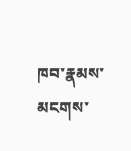ཁབ་རྣམས་མངགས་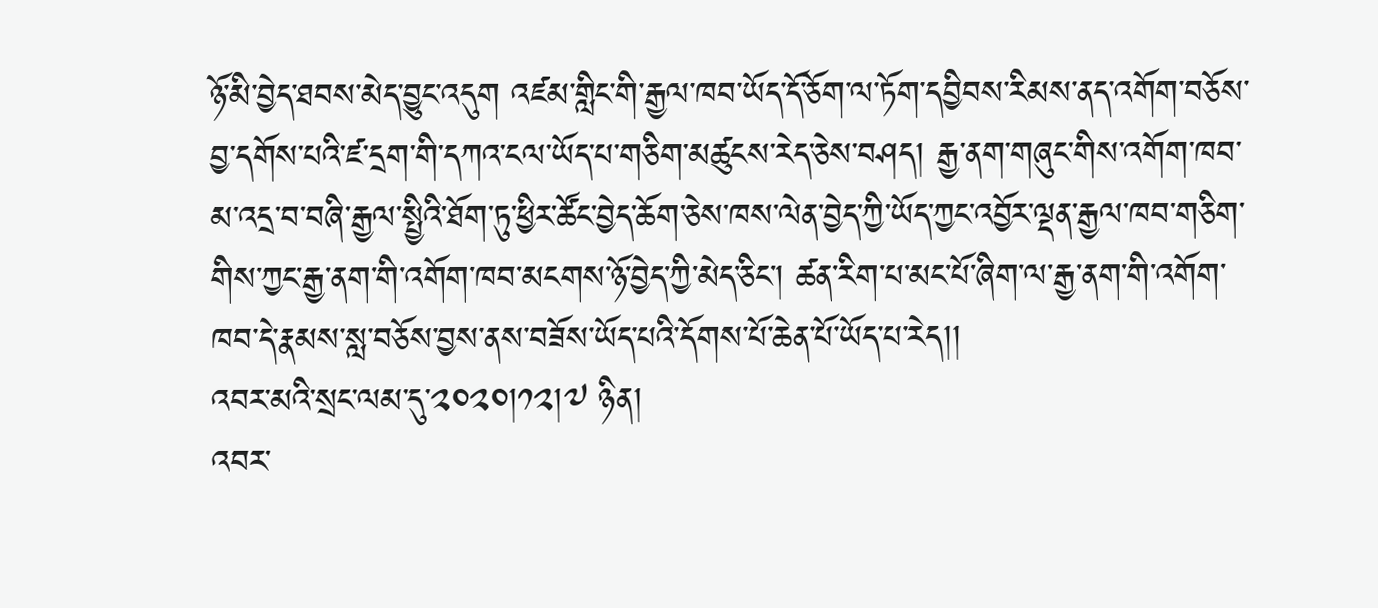ཉོ་མི་བྱེད་ཐབས་མེད་བྱུང་འདུག འཛམ་གླིང་གི་རྒྱལ་ཁབ་ཡོད་དོ་ཅོག་ལ་ཏོག་དབྱིབས་རིམས་ནད་འགོག་བཅོས་བྱ་དགོས་པའི་ཛ་དྲག་གི་དཀའ་ངལ་ཡོད་པ་གཅིག་མཚུངས་རེད་ཅེས་བཤད། རྒྱ་ནག་གཞུང་གིས་འགོག་ཁབ་མ་འདྲ་བ་བཞི་རྒྱལ་སྤྱིའི་ཐོག་ཏུ་ཕྱིར་ཚོང་བྱེད་ཆོག་ཅེས་ཁས་ལེན་བྱེད་ཀྱི་ཡོད་ཀྱང་འབྱོར་ལྡན་རྒྱལ་ཁབ་གཅིག་གིས་ཀྱང་རྒྱ་ནག་གི་འགོག་ཁབ་མངགས་ཉོ་བྱེད་ཀྱི་མེད་ཅིང་། ཚན་རིག་པ་མང་པོ་ཞིག་ལ་རྒྱ་ནག་གི་འགོག་ཁབ་དེ་རྣམས་སླ་བཅོས་བྱས་ནས་བཟོས་ཡོད་པའི་དོགས་པོ་ཆེན་པོ་ཡོད་པ་རེད།།
འབར་མའི་སྲང་ལམ་དུ་༢༠༢༠།༡༢།༧ ཉིན།
འབར་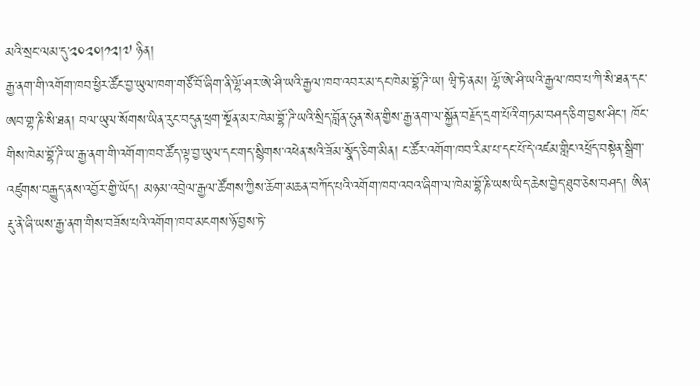མའི་སྲང་ལམ་དུ་༢༠༢༠།༡༢།༧ ཉིན།
རྒྱ་ནག་གི་འགོག་ཁབ་ཕྱིར་ཚོང་བྱ་ཡུལ་ཁག་གཙོ་བོ་ཞིག་ནི་ལྷོ་ཤར་ཨེ་ཤི་ཡའི་རྒྱལ་ཁབ་འབར་མ་དང་ཁེམ་བྷོ་ཌི་ཡ། ཝྭི་ཏེ་ནམ། ལྷོ་ཨེ་ཤི་ཡའི་རྒྱལ་ཁབ་པ་ཀི་སི་ཐན་དང་ཨབ་གྷ་ཎི་སི་ཐན། བལ་ཡུལ་སོགས་ཡིན་རུང་བདུན་ཕྲག་སྔོན་མར་ཁེམ་བྷོ་ཌི་ཡའི་སྲིད་བློན་ཧུན་སེན་གྱིས་རྒྱ་ནག་ལ་སྐྱོན་བརྗོད་དྲག་པོའི་གཏམ་བཤད་ཅིག་བྱས་ཤིང་། ཁོང་གིས་ཁེམ་བྷོ་ཌི་ཡ་རྒྱ་ནག་གི་འགོག་ཁབ་ཚོད་ལྟ་བྱ་ཡུལ་དང་གད་སྙིགས་འཕེན་སའི་ཟོམ་སྣོད་ཅིག་མིན། ང་ཚོར་འགོག་ཁབ་རིམ་པ་དང་པོ་དེ་འཛམ་གླིང་འཕྲོད་བསྟེན་སྒྲིག་འཛུགས་བརྒྱུད་ནས་འབྱོར་གྱི་ཡོད། མཉམ་འབྲེལ་རྒྱལ་ཚོགས་ཀྱིས་ཆོག་མཆན་བཀོད་པའི་འགོག་ཁབ་འབའ་ཞིག་ལ་ཁེམ་བྷོ་ཎི་ཡས་ཡིད་ཆེས་བྱེད་ཐུབ་ཅེས་བཤད། ཨིན་རྡུ་ནེ་ཞི་ཡས་རྒྱ་ནག་གིས་བཟོས་པའི་འགོག་ཁབ་མངགས་ཉོ་བྱས་ཏེ་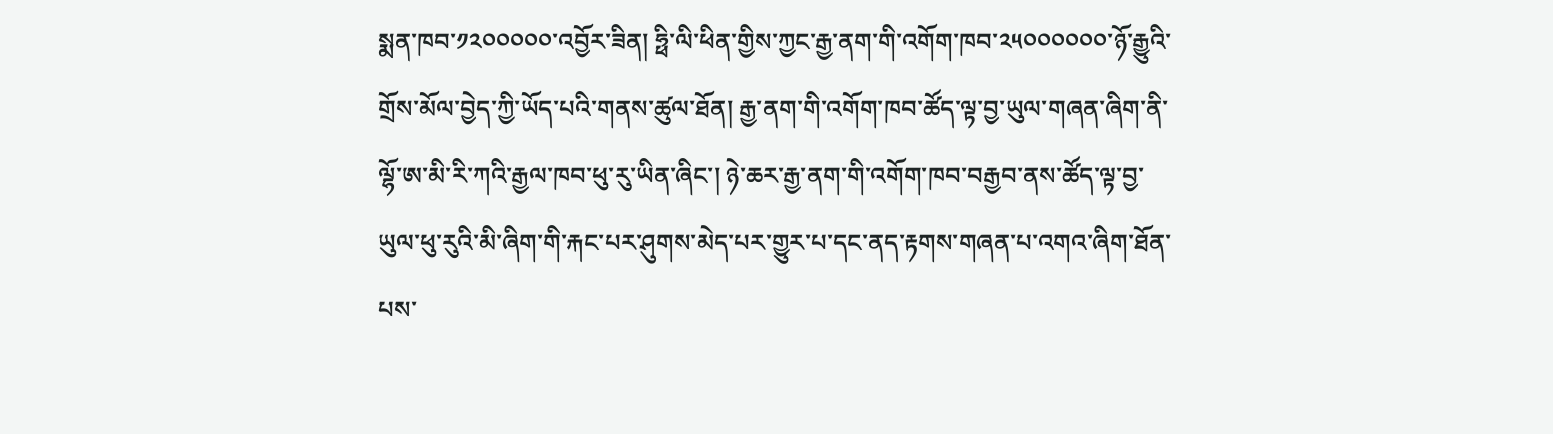སྨན་ཁབ་༡༢༠༠༠༠༠་འབྱོར་ཟིན། ཧྥི་ལི་ཕིན་གྱིས་ཀྱང་རྒྱ་ནག་གི་འགོག་ཁབ་༢༥༠༠༠༠༠༠་ཉོ་རྒྱུའི་གྲོས་མོལ་བྱེད་ཀྱི་ཡོད་པའི་གནས་ཚུལ་ཐོན། རྒྱ་ནག་གི་འགོག་ཁབ་ཚོད་ལྟ་བྱ་ཡུལ་གཞན་ཞིག་ནི་ལྷོ་ཨ་མི་རི་ཀའི་རྒྱལ་ཁབ་ཕུ་རུ་ཡིན་ཞིང་། ཉེ་ཆར་རྒྱ་ནག་གི་འགོག་ཁབ་བརྒྱབ་ནས་ཚོད་ལྟ་བྱ་ཡུལ་ཕུ་རུའི་མི་ཞིག་གི་རྐང་པར་ཤུགས་མེད་པར་གྱུར་པ་དང་ནད་རྟགས་གཞན་པ་འགའ་ཞིག་ཐོན་པས་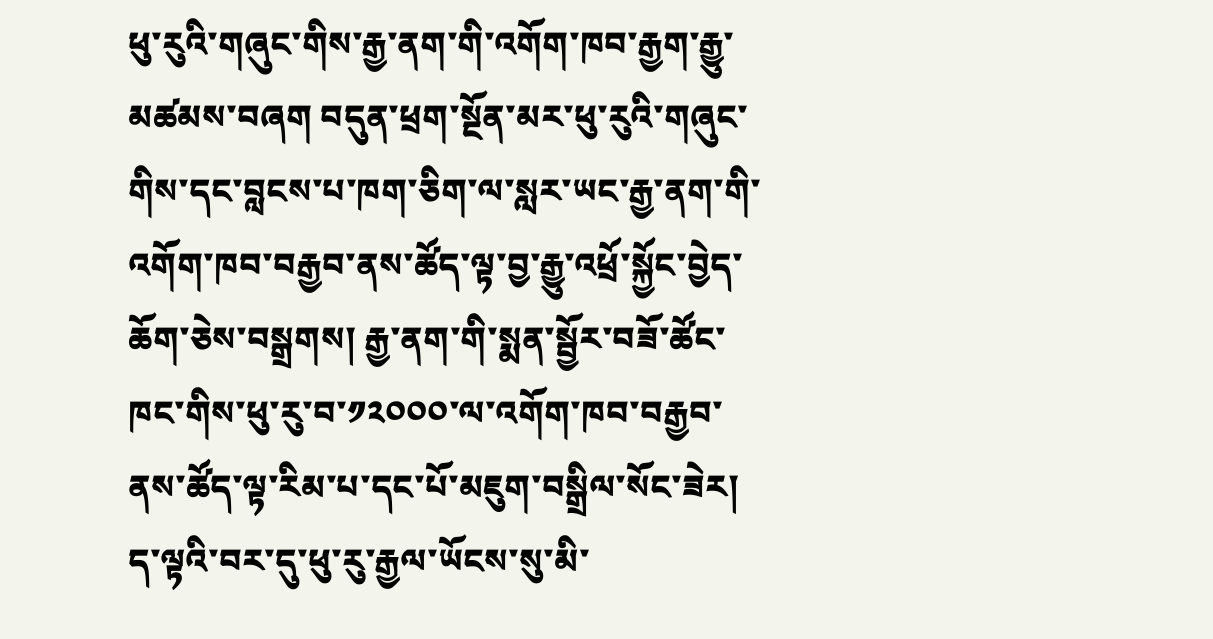ཕུ་རུའི་གཞུང་གིས་རྒྱ་ནག་གི་འགོག་ཁབ་རྒྱག་རྒྱུ་མཚམས་བཞག བདུན་ཕྲག་སྔོན་མར་ཕུ་རུའི་གཞུང་གིས་དང་བླངས་པ་ཁག་ཅིག་ལ་སླར་ཡང་རྒྱ་ནག་གི་འགོག་ཁབ་བརྒྱབ་ནས་ཚོད་ལྟ་བྱ་རྒྱུ་འཕྲོ་སྐྱོང་བྱེད་ཆོག་ཅེས་བསྒྲགས། རྒྱ་ནག་གི་སྨན་སྦྱོར་བཟོ་ཚོང་ཁང་གིས་ཕུ་རུ་བ་༡༢༠༠༠་ལ་འགོག་ཁབ་བརྒྱབ་ནས་ཚོད་ལྟ་རིམ་པ་དང་པོ་མཇུག་བསྒྲིལ་སོང་ཟེར། ད་ལྟའི་བར་དུ་ཕུ་རུ་རྒྱལ་ཡོངས་སུ་མི་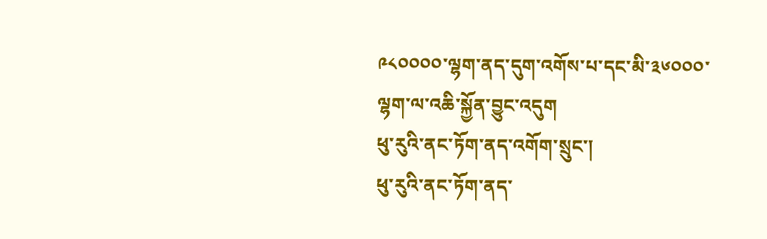༩༨༠༠༠༠་ལྷག་ནད་དུག་འགོས་པ་དང་མི་༣༦༠༠༠་ལྷག་ལ་འཆི་སྐྱོན་བྱུང་འདུག
ཕུ་རུའི་ནང་ཏོག་ནད་འགོག་སྲུང་།
ཕུ་རུའི་ནང་ཏོག་ནད་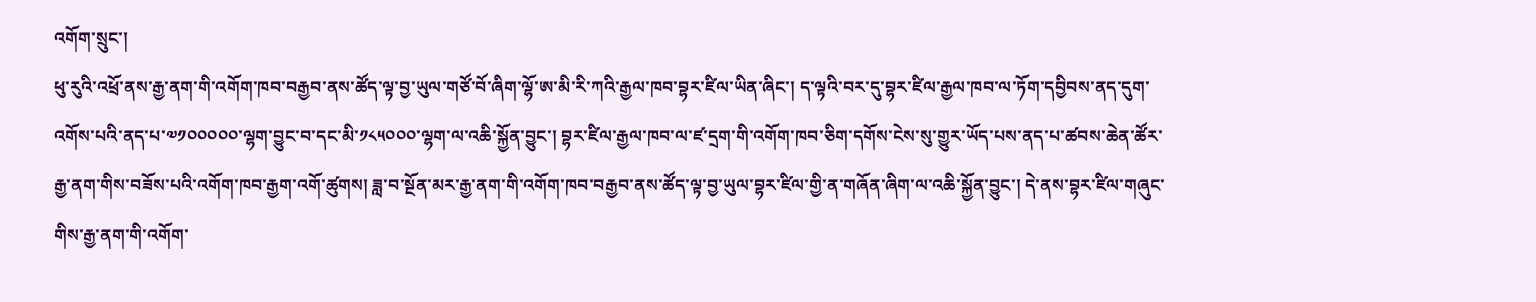འགོག་སྲུང་།
ཕུ་རུའི་འཕྲོ་ནས་རྒྱ་ནག་གི་འགོག་ཁབ་བརྒྱབ་ནས་ཚོད་ལྟ་བྱ་ཡུལ་གཙོ་བོ་ཞིག་ལྷོ་ཨ་མི་རི་ཀའི་རྒྱལ་ཁབ་བྷར་ཛིལ་ཡིན་ཞིང་། ད་ལྟའི་བར་དུ་བྷར་ཛིལ་རྒྱལ་ཁབ་ལ་ཏོག་དབྱིབས་ནད་དུག་འགོས་པའི་ནད་པ་༧༡༠༠༠༠༠་ལྷག་བྱུང་བ་དང་མི་༡༨༥༠༠༠་ལྷག་ལ་འཆི་སྐྱོན་བྱུང་། བྷར་ཛིལ་རྒྱལ་ཁབ་ལ་ཛ་དྲག་གི་འགོག་ཁབ་ཅིག་དགོས་ངེས་སུ་གྱུར་ཡོད་པས་ནད་པ་ཚབས་ཆེན་ཚོར་རྒྱ་ནག་གིས་བཟོས་པའི་འགོག་ཁབ་རྒྱག་འགོ་ཚུགས། ཟླ་བ་སྔོན་མར་རྒྱ་ནག་གི་འགོག་ཁབ་བརྒྱབ་ནས་ཚོད་ལྟ་བྱ་ཡུལ་བྷར་ཛིལ་གྱི་ན་གཞོན་ཞིག་ལ་འཆི་སྐྱོན་བྱུང་། དེ་ནས་བྷར་ཛིལ་གཞུང་གིས་རྒྱ་ནག་གི་འགོག་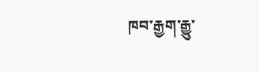ཁབ་རྒྱག་རྒྱུ་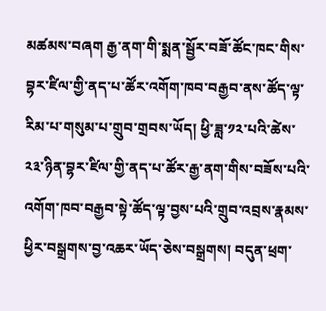མཚམས་བཞག རྒྱ་ནག་གི་སྨན་སྦྱོར་བཟོ་ཚོང་ཁང་གིས་བྷར་ཛིལ་གྱི་ནད་པ་ཚོར་འགོག་ཁབ་བརྒྱབ་ནས་ཚོད་ལྟ་རིམ་པ་གསུམ་པ་གྲུབ་གྲབས་ཡོད། ཕྱི་ཟླ་༡༢་པའི་ཚེས་༢༣་ཉིན་བྷར་ཛིལ་གྱི་ནད་པ་ཚོར་རྒྱ་ནག་གིས་བཟོས་པའི་འགོག་ཁབ་བརྒྱབ་སྟེ་ཚོད་ལྟ་བྱས་པའི་གྲུབ་འབྲས་རྣམས་ཕྱིར་བསྒྲགས་བྱ་འཆར་ཡོད་ཅེས་བསྒྲགས། བདུན་ཕྲག་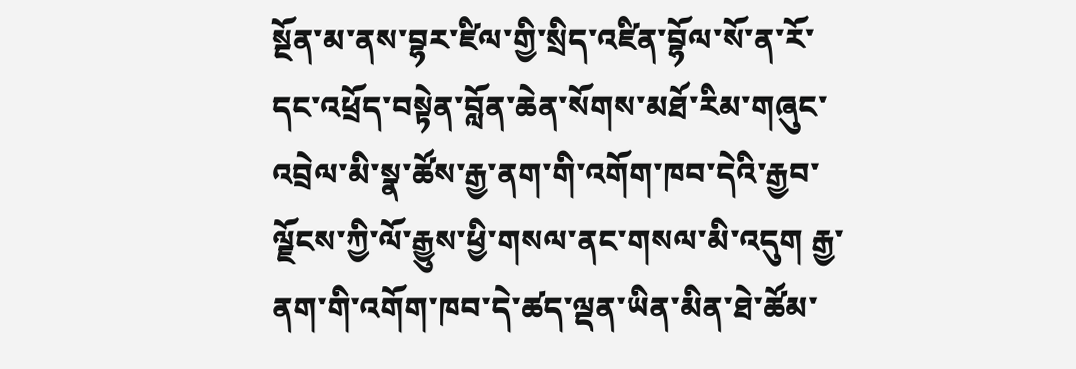སྔོན་མ་ནས་བྷར་ཛིལ་གྱི་སྲིད་འཛིན་བྷོལ་སོ་ན་རོ་དང་འཕྲོད་བསྟེན་བློན་ཆེན་སོགས་མཐོ་རིམ་གཞུང་འབྲེལ་མི་སྣ་ཚོས་རྒྱ་ནག་གི་འགོག་ཁབ་དེའི་རྒྱབ་ལྗོངས་ཀྱི་ལོ་རྒྱུས་ཕྱི་གསལ་ནང་གསལ་མི་འདུག རྒྱ་ནག་གི་འགོག་ཁབ་དེ་ཚད་ལྡན་ཡིན་མིན་ཐེ་ཚོམ་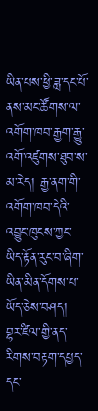ཡིན་པས་ཕྱི་ཟླ་དང་པོ་ནས་མང་ཚོགས་ལ་འགོག་ཁབ་རྒྱག་རྒྱུ་འགོ་འཛུགས་ཐུབ་ས་མ་རེད། རྒྱ་ནག་གི་འགོག་ཁབ་དེའི་འབྱུང་ཁུངས་ཀྱང་ཡིད་རྟོན་རུང་བ་ཞིག་ཡིན་མིན་དོགས་པ་ཡོད་ཅེས་བཤད། བྷར་ཛིལ་གྱི་ནད་རིགས་བརྟག་དཔྱད་དང་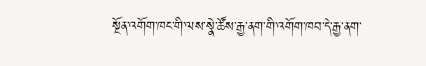སྔོན་འགོག་ཁང་གི་ལས་སྣེ་ཚོས་རྒྱ་ནག་གི་འགོག་ཁབ་དེ་རྒྱ་ནག་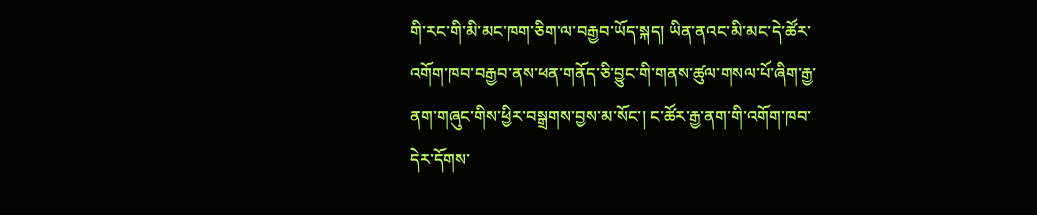གི་རང་གི་མི་མང་ཁག་ཅིག་ལ་བརྒྱབ་ཡོད་སྐད། ཡིན་ནའང་མི་མང་དེ་ཚོར་འགོག་ཁབ་བརྒྱབ་ནས་ཕན་གནོད་ཅི་བྱུང་གི་གནས་ཚུལ་གསལ་པོ་ཞིག་རྒྱ་ནག་གཞུང་གིས་ཕྱིར་བསྒྲགས་བྱས་མ་སོང་། ང་ཚོར་རྒྱ་ནག་གི་འགོག་ཁབ་དེར་དོགས་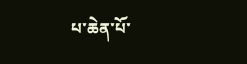པ་ཆེན་པོ་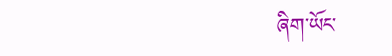ཞིག་ཡོང་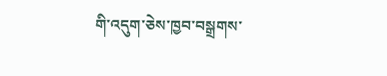གི་འདུག་ཅེས་ཁྱབ་བསྒྲགས་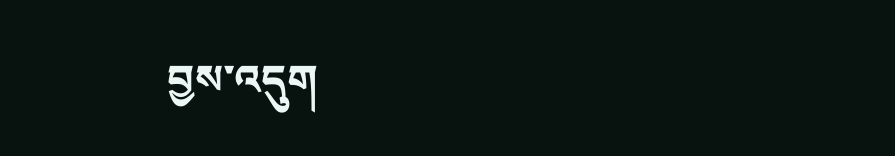བྱས་འདུག